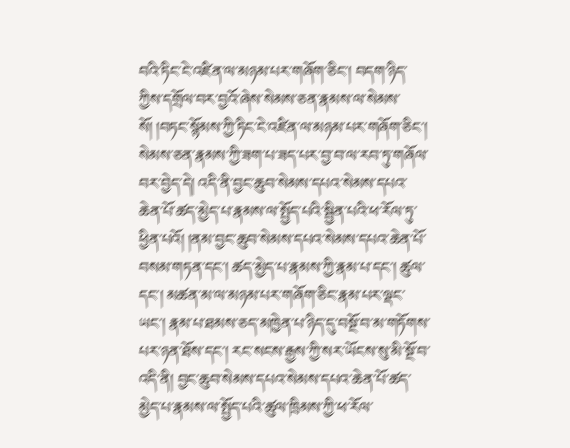བའི་ཏིང་ངེ་འཛིན་ལ་མཉམ་པར་གཞོག་ཅིང་། བདག་ཉིད་ཀྱིས་དགྲོལ་བར་བྱའོ་ཞེས་སེམས་ཅན་རྣམས་ལ་སེམས་སོ། །བཏང་སྙོམས་ཀྱི་ཏིང་ངེ་འཛིན་ལ་མཉམ་པར་གཞོག་ཅིང་། སེམས་ཅན་རྣམས་ཀྱི་ཟག་པ་ཟད་པར་བྱ་བ་ལ་རབ་ཏུ་གཞོལ་བར་བྱེད་དེ། འདི་ནི་བྱང་ཆུབ་སེམས་དཔའ་སེམས་དཔའ་ཆེན་པོ་ཚད་མྱེད་པ་རྣམས་ལ་སྤྱོད་པའི་སྦྱིན་པའི་ཕ་རོལ་ཏུ་ཕྱིན་པའོ། །ནམ་བྱང་ཆུབ་སེམས་དཔའ་སེམས་དཔའ་ཆེན་པོ་བསམ་གཏན་དང་། ཚད་མྱེད་པ་རྣམས་ཀྱི་རྣམ་པ་དང་། ཚུལ་དང་། མཚན་མ་ལ་མཉམ་པར་གཞོག་ཅིང་རྣམ་པར་ལྡང་ཡང་། རྣམ་པ་ཐམས་ཅད་མཁྱེན་པ་ཉིད་དུ་བསྔོ་བ་མ་གཏོགས་པར་ཉན་ཐོས་དང་། རང་སངས་རྒྱས་ཀྱི་སར་ཡོངས་སུ་མི་སྔོ་བ་འདི་ནི། བྱང་ཆུབ་སེམས་དཔའ་སེམས་དཔའ་ཆེན་པོ་ཚད་མྱེད་པ་རྣམས་ལ་སྤྱོད་པའི་ཚུལ་ཁྲིམས་ཀྱི་ཕ་རོལ་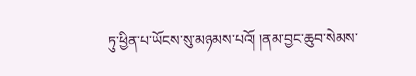ཏུ་ཕྱིན་པ་ཡོངས་སུ་མཉམས་པའོ། །ནམ་བྱང་ཆུབ་སེམས་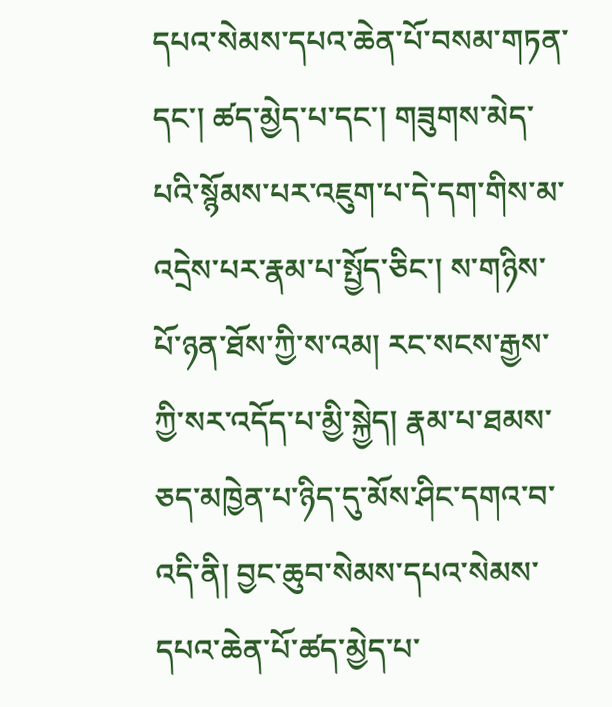དཔའ་སེམས་དཔའ་ཆེན་པོ་བསམ་གཏན་དང་། ཚད་མྱེད་པ་དང་། གཟུགས་མེད་པའི་སྙོམས་པར་འཇུག་པ་དེ་དག་གིས་མ་འདྲེས་པར་རྣམ་པ་སྤྱོད་ཅིང་། ས་གཉིས་པོ་ཉན་ཐོས་ཀྱི་ས་འམ། རང་སངས་རྒྱས་ཀྱི་སར་འདོད་པ་མྱི་སྐྱེད། རྣམ་པ་ཐམས་ཅད་མཁྱེན་པ་ཉིད་དུ་མོས་ཤིང་དགའ་བ་འདི་ནི། བྱང་ཆུབ་སེམས་དཔའ་སེམས་དཔའ་ཆེན་པོ་ཚད་མྱེད་པ་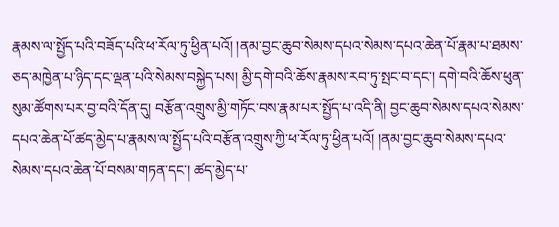རྣམས་ལ་སྤྱོད་པའི་བཟོད་པའི་ཕ་རོལ་ཏུ་ཕྱིན་པའོ། །ནམ་བྱང་ཆུབ་སེམས་དཔའ་སེམས་དཔའ་ཆེན་པོ་རྣམ་པ་ཐམས་ཅད་མཁྱེན་པ་ཉིད་དང་ལྡན་པའི་སེམས་བསྐྱེད་པས། མྱི་དགེ་བའི་ཆོས་རྣམས་རབ་ཏུ་སྤང་བ་དང་། དགེ་བའི་ཆོས་ཕུན་སུམ་ཚོགས་པར་བྱ་བའི་དོན་དུ། བརྩོན་འགྲུས་མྱི་གཏོང་བས་རྣམ་པར་སྤྱོད་པ་འདི་ནི། བྱང་ཆུབ་སེམས་དཔའ་སེམས་དཔའ་ཆེན་པོ་ཚད་མྱེད་པ་རྣམས་ལ་སྤྱོད་པའི་བརྩོན་འགྲུས་ཀྱི་ཕ་རོལ་ཏུ་ཕྱིན་པའོ། །ནམ་བྱང་ཆུབ་སེམས་དཔའ་སེམས་དཔའ་ཆེན་པོ་བསམ་གཏན་དང་། ཚད་མྱེད་པ་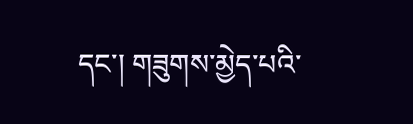དང་། གཟུགས་མྱེད་པའི་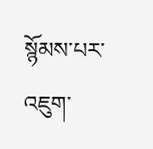སྙོམས་པར་འཇུག་